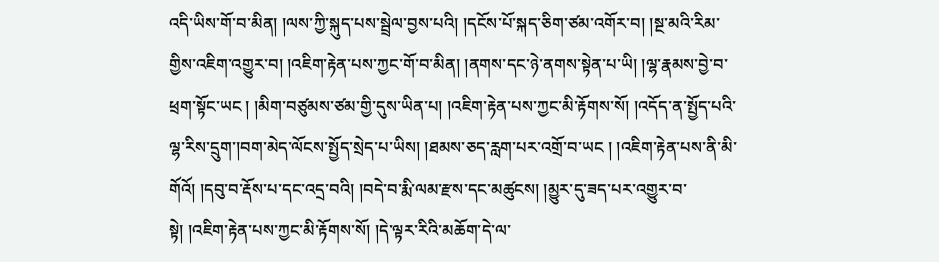འདི་ཡིས་གོ་བ་མིན། །ལས་ཀྱི་སྐུད་པས་སྦྲེལ་བྱས་པའི། །དངོས་པོ་སྐད་ཅིག་ཙམ་འགོར་བ། །སྔ་མའི་རིམ་གྱིས་འཇིག་འགྱུར་བ། །འཇིག་རྟེན་པས་ཀྱང་གོ་བ་མིན། །ནགས་དང་ཉེ་ནགས་སྟེན་པ་ཡི། །ལྷ་རྣམས་བྱེ་བ་ཕྲག་སྟོང་ཡང ། །མིག་བཙུམས་ཙམ་གྱི་དུས་ཡིན་པ། །འཇིག་རྟེན་པས་ཀྱང་མི་རྟོགས་སོ། །འདོད་ན་སྤྱོད་པའི་ལྷ་རིས་དྲུག་།བག་མེད་ལོངས་སྤྱོད་སྲེད་པ་ཡིས། །ཐམས་ཅད་རླག་པར་འགྲོ་བ་ཡང ། །འཇིག་རྟེན་པས་ནི་མི་གོའོ། །དབུ་བ་རྡོས་པ་དང་འདྲ་བའི། །བདེ་བ་རྨི་ལམ་རྫས་དང་མཚུངས། །མྱུར་དུ་ཟད་པར་འགྱུར་བ་སྟེ། །འཇིག་རྟེན་པས་ཀྱང་མི་རྟོགས་སོ། །དེ་ལྟར་རིའི་མཆོག་དེ་ལ་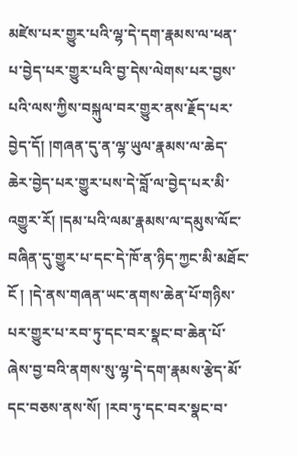མཛེས་པར་གྱུར་པའི་ལྷ་དེ་དག་རྣམས་ལ་ཕན་པ་བྱེད་པར་གྱུར་པའི་བྱ་དེས་ལེགས་པར་བྱས་པའི་ལས་ཀྱིས་བསྐུལ་བར་གྱུར་ནས་རྗོད་པར་བྱེད་དོ། །གཞན་དུ་ན་ལྷ་ཡུལ་རྣམས་ལ་ཆེད་ཆེར་བྱེད་པར་གྱུར་པས་དེ་བློ་ལ་བྱེད་པར་མི་འགྱུར་རོ། །དམ་པའི་ལམ་རྣམས་ལ་དམུས་ལོང་བཞིན་དུ་གྱུར་པ་དང་དེ་ཁོ་ན་ཉིད་ཀྱང་མི་མཐོང་ངོ ། །དེ་ནས་གཞན་ཡང་ནགས་ཆེན་པོ་གཉིས་པར་གྱུར་པ་རབ་ཏུ་དང་བར་སྣང་བ་ཆེན་པོ་ཞེས་བྱ་བའི་ནགས་སུ་ལྷ་དེ་དག་རྣམས་རྩེད་མོ་དང་བཅས་ནས་སོ། །རབ་ཏུ་དང་བར་སྣང་བ་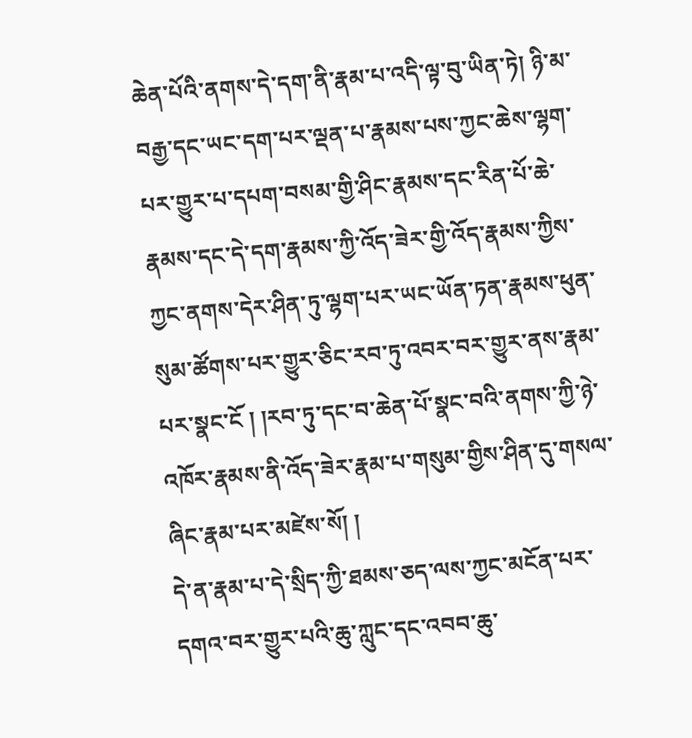ཆེན་པོའི་ནགས་དེ་དག་ནི་རྣམ་པ་འདི་ལྟ་བུ་ཡིན་ཏེ། ཉི་མ་བརྒྱ་དང་ཡང་དག་པར་ལྡན་པ་རྣམས་པས་ཀྱང་ཆེས་ལྷག་པར་གྱུར་པ་དཔག་བསམ་གྱི་ཤིང་རྣམས་དང་རིན་པོ་ཆེ་རྣམས་དང་དེ་དག་རྣམས་ཀྱི་འོད་ཟེར་གྱི་འོད་རྣམས་ཀྱིས་ཀྱང་ནགས་དེར་ཤིན་ཏུ་ལྷག་པར་ཡང་ཡོན་ཏན་རྣམས་ཕུན་སུམ་ཚོགས་པར་གྱུར་ཅིང་རབ་ཏུ་འབར་བར་གྱུར་ནས་རྣམ་པར་སྣང་ངོ ། །རབ་ཏུ་དང་བ་ཆེན་པོ་སྣང་བའི་ནགས་ཀྱི་ཉེ་འཁོར་རྣམས་ནི་འོད་ཟེར་རྣམ་པ་གསུམ་གྱིས་ཤིན་དུ་གསལ་ཞིང་རྣམ་པར་མཛེས་སོ། །
དེ་ན་རྣམ་པ་དེ་སྲིད་ཀྱི་ཐམས་ཅད་ལས་ཀྱང་མངོན་པར་དགའ་བར་གྱུར་པའི་ཆུ་ཀླུང་དང་འབབ་ཆུ་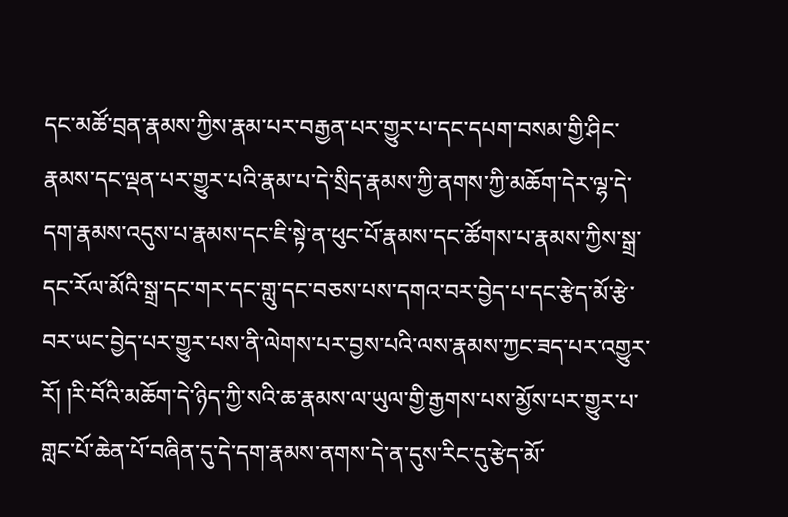དང་མཚོ་བྲན་རྣམས་ཀྱིས་རྣམ་པར་བརྒྱན་པར་གྱུར་པ་དང་དཔག་བསམ་གྱི་ཤིང་རྣམས་དང་ལྡན་པར་གྱུར་པའི་རྣམ་པ་དེ་སྲིད་རྣམས་ཀྱི་ནགས་ཀྱི་མཆོག་དེར་ལྷ་དེ་དག་རྣམས་འདུས་པ་རྣམས་དང་ཇི་སྟེ་ན་ཕུང་པོ་རྣམས་དང་ཚོགས་པ་རྣམས་ཀྱིས་སྒྲ་དང་རོལ་མོའི་སྒྲ་དང་གར་དང་གླུ་དང་བཅས་པས་དགའ་བར་བྱེད་པ་དང་རྩེད་མོ་རྩེ་བར་ཡང་བྱེད་པར་གྱུར་པས་ནི་ལེགས་པར་བྱས་པའི་ལས་རྣམས་ཀྱང་ཟད་པར་འགྱུར་རོ། །རི་བོའི་མཆོག་དེ་ཉིད་ཀྱི་སའི་ཆ་རྣམས་ལ་ཡུལ་གྱི་རྒྱགས་པས་མྱོས་པར་གྱུར་པ་གླང་པོ་ཆེན་པོ་བཞིན་དུ་དེ་དག་རྣམས་ནགས་དེ་ན་དུས་རིང་དུ་རྩེད་མོ་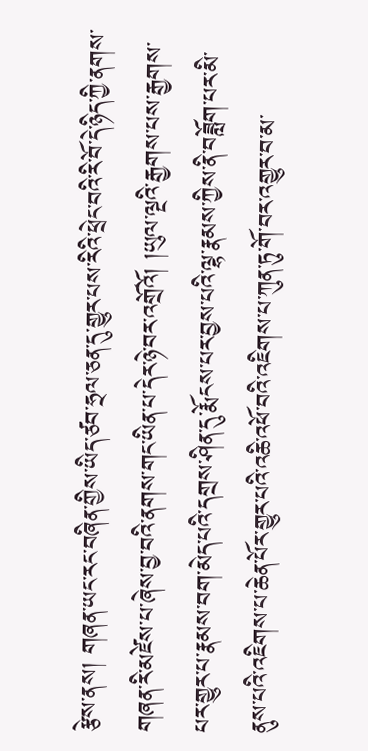རྩེས་ནས། གཞན་ཡང་རང་བཞིན་གྱིས་ཡིད་ཙབ་ཧྲལ་ཅན་དུ་གྱུར་པས་རིའི་ཕྲེང་བའི་རི་བོ་དེ་ཉིད་ཀྱི་ནགས་གཞན་རི་མཛེས་པ་ཞེས་བྱ་བའི་ནགས་གང་ཡིན་པ་དེར་ཉེ་བར་འགྲོའོ། །ཡུལ་ལྔའི་རྒྱགས་པས་རྒྱགས་པར་གྱུར་པ་རྣམས་བག་མེད་པའི་དགྲས་ཤིན་དུ་རྨོངས་པར་བྱས་པའི་ལྷ་རྣམས་ཀྱིས་ནི་བཟློག་པར་མི་ནུས་པའི་འཇིགས་པ་ཆེན་པོར་གྱུར་པའི་འཆི་འཕོ་བའི་འཇིགས་པ་ཀུན་ཏུ་གོ་བར་འགྱུར་བ་མ་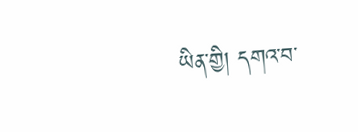ཡིན་གྱི། དགའ་བ་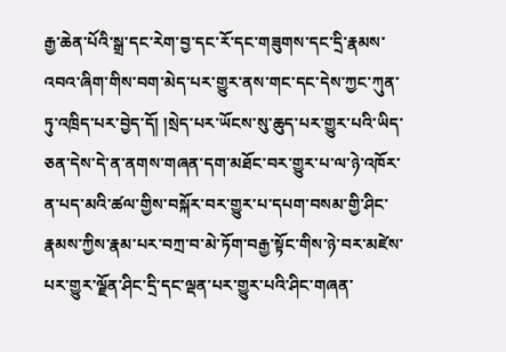རྒྱ་ཆེན་པོའི་སྒྲ་དང་རེག་བྱ་དང་རོ་དང་གཟུགས་དང་དྲི་རྣམས་འབའ་ཞིག་གིས་བག་མེད་པར་གྱུར་ནས་གང་དང་དེས་ཀྱང་ཀུན་ཏུ་འཁྲིད་པར་བྱེད་དོ། །སྲེད་པར་ཡོངས་སུ་ཆུད་པར་གྱུར་པའི་ཡིད་ཅན་དེས་དེ་ན་ནགས་གཞན་དག་མཐོང་བར་གྱུར་པ་ལ་ཉེ་འཁོར་ན་པད་མའི་ཚལ་གྱིས་བསྐོར་བར་གྱུར་པ་དཔག་བསམ་གྱི་ཤིང་རྣམས་ཀྱིས་རྣམ་པར་བཀྲ་བ་མེ་ཏོག་བརྒྱ་སྟོང་གིས་ཉེ་བར་མཛེས་པར་གྱུར་ལྗོན་ཤིང་དྲི་དང་ལྡན་པར་གྱུར་པའི་ཤིང་གཞན་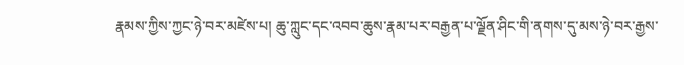རྣམས་ཀྱིས་ཀྱང་ཉེ་བར་མཛེས་པ། ཆུ་ཀླུང་དང་འབབ་ཆུས་རྣམ་པར་བརྒྱན་པ་ལྗོན་ཤིང་གི་ནགས་དུ་མས་ཉེ་བར་རྒྱས་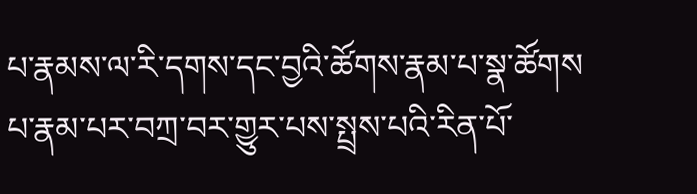པ་རྣམས་ལ་རི་དགས་དང་བྱའི་ཚོགས་རྣམ་པ་སྣ་ཚོགས
པ་རྣམ་པར་བཀྲ་བར་གྱུར་པས་སྤྲས་པའི་རིན་པོ་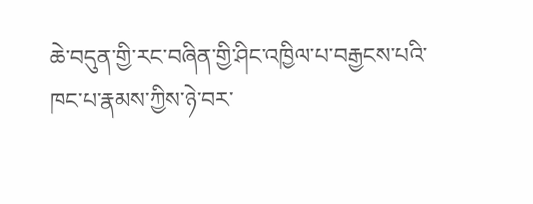ཆེ་བདུན་གྱི་རང་བཞིན་གྱི་ཤིང་འཁྱིལ་པ་བརྒྱངས་པའི་ཁང་པ་རྣམས་ཀྱིས་ཉེ་བར་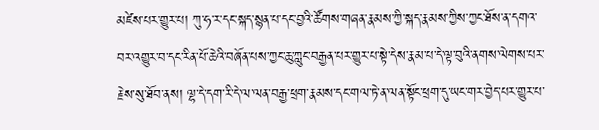མཛེས་པར་གྱུར་པ། ཀུ་ཧ་ར་དང་སྐད་སྙན་པ་དང་བྱའི་ཚོགས་གཞན་རྣམས་ཀྱི་སྐད་རྣམས་ཀྱིས་ཀྱང་ཐོས་ན་དགའ་བར་འགྱུར་བ་དང་རིན་པོ་ཆེའི་བཞོན་པས་ཀྱང་ཆུ་ཀླུང་བརྒྱན་པར་གྱུར་པ་སྟེ་དེས་རྣམ་པ་དེ་ལྟ་བུའི་ནགས་ལེགས་པར་རྗེས་སུ་ཐོབ་ནས། ལྷ་དེ་དག་རི་དེ་ལ་ལན་བརྒྱ་ཕྲག་རྣམས་དང་གལ་ཏེ་ན་ལན་སྟོང་ཕྲག་དུ་ཡང་གར་བྱེད་པར་གྱུར་པ་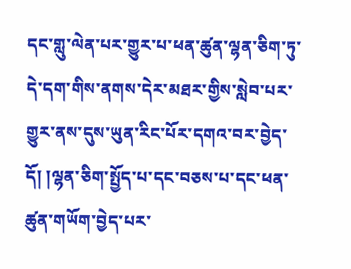དང་གླུ་ལེན་པར་གྱུར་པ་ཕན་ཚུན་ལྷན་ཅིག་ཏུ་དེ་དག་གིས་ནགས་དེར་མཐར་གྱིས་སླེབ་པར་གྱུར་ནས་དུས་ཡུན་རིང་པོར་དགའ་བར་བྱེད་དོ། །ལྷན་ཅིག་སྤྱོད་པ་དང་བཅས་པ་དང་ཕན་ཚུན་གཡོག་བྱེད་པར་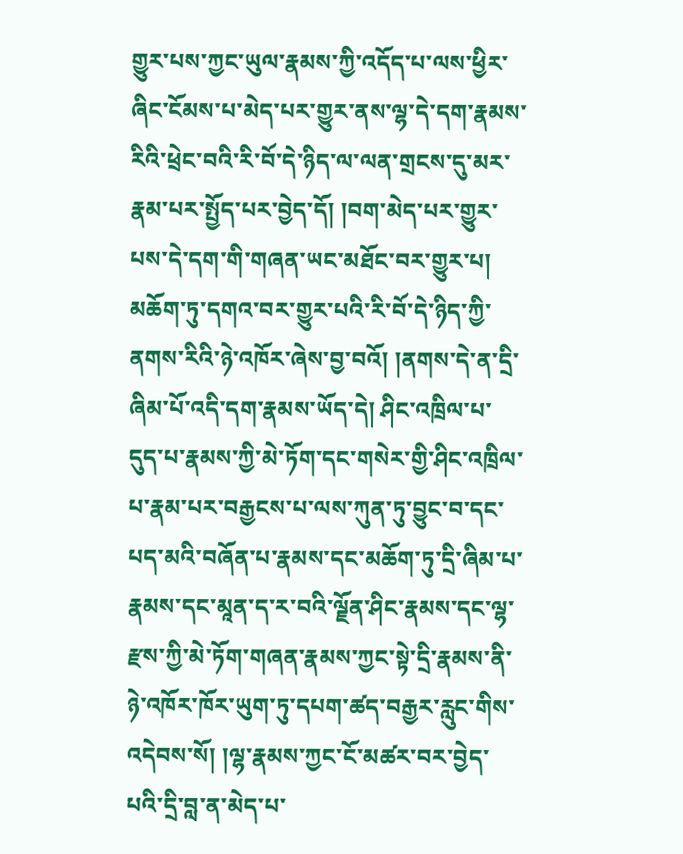གྱུར་པས་ཀྱང་ཡུལ་རྣམས་ཀྱི་འདོད་པ་ལས་ཕྱིར་ཞིང་ངོམས་པ་མེད་པར་གྱུར་ནས་ལྷ་དེ་དག་རྣམས་རིའི་ཕྲེང་བའི་རི་བོ་དེ་ཉིད་ལ་ལན་གྲངས་དུ་མར་རྣམ་པར་སྤྱོད་པར་བྱེད་དོ། །བག་མེད་པར་གྱུར་པས་དེ་དག་གི་གཞན་ཡང་མཐོང་བར་གྱུར་པ། མཆོག་ཏུ་དགའ་བར་གྱུར་པའི་རི་བོ་དེ་ཉིད་ཀྱི་ནགས་རིའི་ཉེ་འཁོར་ཞེས་བྱ་བའོ། །ནགས་དེ་ན་དྲི་ཞིམ་པོ་འདི་དག་རྣམས་ཡོད་དེ། ཤིང་འཁྲིལ་པ་དུད་པ་རྣམས་ཀྱི་མེ་ཏོག་དང་གསེར་གྱི་ཤིང་འཁྲིལ་པ་རྣམ་པར་བརྒྱངས་པ་ལས་ཀུན་ཏུ་བྱུང་བ་དང་པད་མའི་བཞོན་པ་རྣམས་དང་མཆོག་ཏུ་དྲི་ཞིམ་པ་རྣམས་དང་མཱན་ད་ར་བའི་ལྗོན་ཤིང་རྣམས་དང་ལྷ་རྫས་ཀྱི་མེ་ཏོག་གཞན་རྣམས་ཀྱང་སྟེ་དྲི་རྣམས་ནི་ཉེ་འཁོར་ཁོར་ཡུག་ཏུ་དཔག་ཚད་བརྒྱར་རླུང་གིས་འདེབས་སོ། །ལྷ་རྣམས་ཀྱང་ངོ་མཚར་བར་བྱེད་པའི་དྲི་བླ་ན་མེད་པ་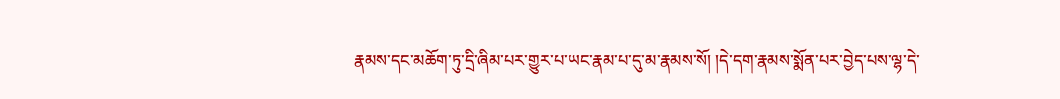རྣམས་དང་མཆོག་ཏུ་དྲི་ཞིམ་པར་གྱུར་པ་ཡང་རྣམ་པ་དུ་མ་རྣམས་སོ། །དེ་དག་རྣམས་སྨོན་པར་བྱེད་པས་ལྷ་དེ་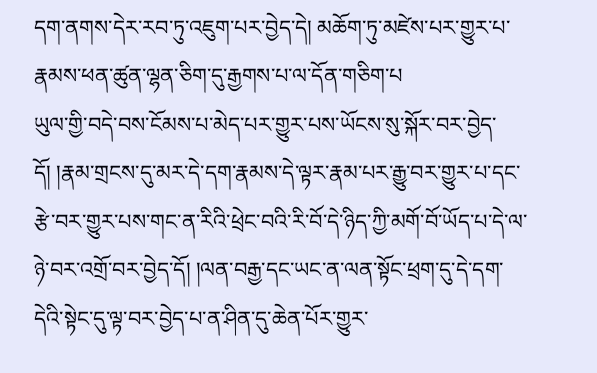དག་ནགས་དེར་རབ་ཏུ་འཇུག་པར་བྱེད་དེ། མཆོག་ཏུ་མཛེས་པར་གྱུར་པ་རྣམས་ཕན་ཚུན་ལྷན་ཅིག་དུ་རྒྱགས་པ་ལ་དོན་གཅིག་པ
ཡུལ་གྱི་བདེ་བས་ངོམས་པ་མེད་པར་གྱུར་པས་ཡོངས་སུ་སྐོར་བར་བྱེད་དོ། །རྣམ་གྲངས་དུ་མར་དེ་དག་རྣམས་དེ་ལྟར་རྣམ་པར་རྒྱུ་བར་གྱུར་པ་དང་རྩེ་བར་གྱུར་པས་གང་ན་རིའི་ཕྲེང་བའི་རི་བོ་དེ་ཉིད་ཀྱི་མགོ་བོ་ཡོད་པ་དེ་ལ་ཉེ་བར་འགྲོ་བར་བྱེད་དོ། །ལན་བརྒྱ་དང་ཡང་ན་ལན་སྟོང་ཕྲག་དུ་དེ་དག་དེའི་སྟེང་དུ་ལྟ་བར་བྱེད་པ་ན་ཤིན་དུ་ཆེན་པོར་གྱུར་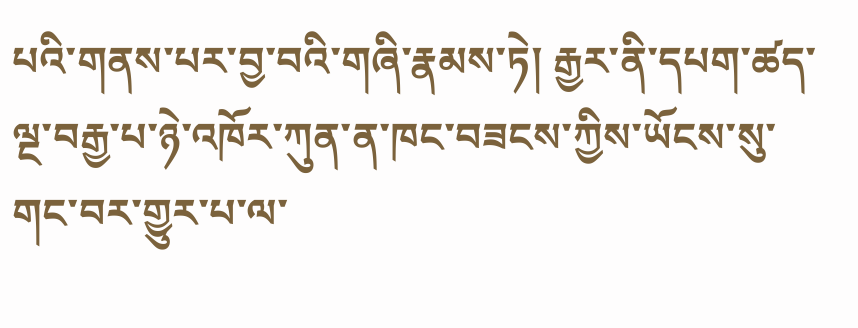པའི་གནས་པར་བྱ་བའི་གཞི་རྣམས་ཏེ། རྒྱར་ནི་དཔག་ཚད་ལྔ་བརྒྱ་པ་ཉེ་འཁོར་ཀུན་ན་ཁང་བཟངས་ཀྱིས་ཡོངས་སུ་གང་བར་གྱུར་པ་ལ་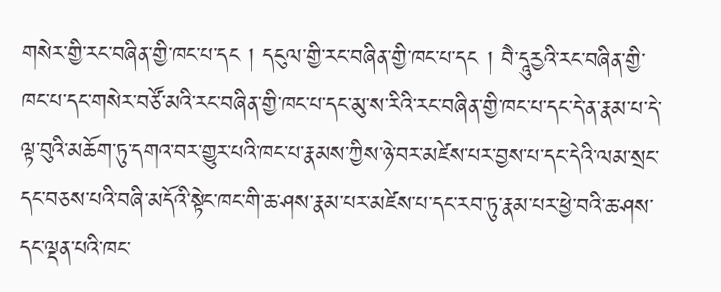གསེར་གྱི་རང་བཞིན་གྱི་ཁང་པ་དང ། དངུལ་གྱི་རང་བཞིན་གྱི་ཁང་པ་དང ། བཻ་དཱུརྱའི་རང་བཞིན་གྱི་ཁང་པ་དང་གསེར་བཙོ་མའི་རང་བཞིན་གྱི་ཁང་པ་དང་མུ་ས་རིའི་རང་བཞིན་གྱི་ཁང་པ་དང་དེ་ན་རྣམ་པ་དེ་ལྟ་བུའི་མཆོག་ཏུ་དགའ་བར་གྱུར་པའི་ཁང་པ་རྣམས་ཀྱིས་ཉེ་བར་མཛེས་པར་བྱས་པ་དང་དེའི་ལམ་སྲང་དང་བཅས་པའི་བཞི་མདོའི་སྟེང་ཁང་གི་ཆ་ཤས་རྣམ་པར་མཛེས་པ་དང་རབ་ཏུ་རྣམ་པར་ཕྱེ་བའི་ཆ་ཤས་དང་ལྡན་པའི་ཁང་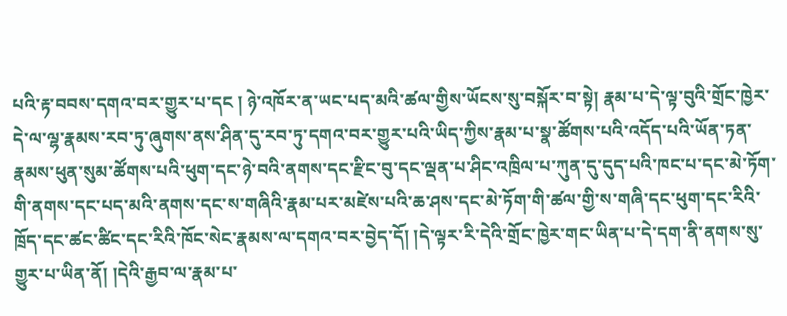པའི་རྟ་བབས་དགའ་བར་གྱུར་པ་དང ། ཉེ་འཁོར་ན་ཡང་པད་མའི་ཚལ་གྱིས་ཡོངས་སུ་བསྐོར་བ་སྟེ། རྣམ་པ་དེ་ལྟ་བུའི་གྲོང་ཁྱེར་དེ་ལ་ལྷ་རྣམས་རབ་ཏུ་ཞུགས་ནས་ཤིན་དུ་རབ་ཏུ་དགའ་བར་གྱུར་པའི་ཡིད་ཀྱིས་རྣམ་པ་སྣ་ཚོགས་པའི་འདོད་པའི་ཡོན་ཏན་རྣམས་ཕུན་སུམ་ཚོགས་པའི་ཕུག་དང་ཉེ་བའི་ནགས་དང་རྫིང་བུ་དང་ལྡན་པ་ཤིང་འཁྲིལ་པ་ཀུན་དུ་དུད་པའི་ཁང་པ་དང་མེ་ཏོག་གི་ནགས་དང་པད་མའི་ནགས་དང་ས་གཞིའི་རྣམ་པར་མཛེས་པའི་ཆ་ཤས་དང་མེ་ཏོག་གི་ཚལ་གྱི་ས་གཞི་དང་ཕུག་དང་རིའི་ཁྲོད་དང་ཚང་ཚིང་དང་རིའི་ཁོང་སེང་རྣམས་ལ་དགའ་བར་བྱེད་དོ། །དེ་ལྟར་རི་དེའི་གྲོང་ཁྱེར་གང་ཡིན་པ་དེ་དག་ནི་ནགས་སུ་གྱུར་པ་ཡིན་ནོ། །དེའི་རྒྱབ་ལ་རྣམ་པ་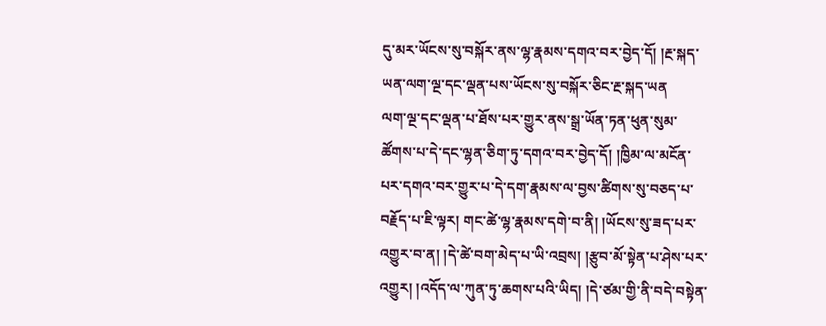དུ་མར་ཡོངས་སུ་བསྐོར་ནས་ལྷ་རྣམས་དགའ་བར་བྱེད་དོ། །རྔ་སྐད་ཡན་ལག་ལྔ་དང་ལྡན་པས་ཡོངས་སུ་བསྐོར་ཅིང་རྔ་སྐད་ཡན
ལག་ལྔ་དང་ལྡན་པ་ཐོས་པར་གྱུར་ནས་སྒྲ་ཡོན་ཏན་ཕུན་སུམ་ཚོགས་པ་དེ་དང་ལྷན་ཅིག་ཏུ་དགའ་བར་བྱེད་དོ། །ཁྱིམ་ལ་མངོན་པར་དགའ་བར་གྱུར་པ་དེ་དག་རྣམས་ལ་བྱས་ཚིགས་སུ་བཅད་པ་བརྗོད་པ་ཇི་ལྟར། གང་ཚེ་ལྷ་རྣམས་དགེ་བ་ནི། །ཡོངས་སུ་ཟད་པར་འགྱུར་བ་ན། །དེ་ཚེ་བག་མེད་པ་ཡི་འབྲས། །རྩུབ་མོ་སྟེན་པ་ཤེས་པར་འགྱུར། །འདོད་ལ་ཀུན་ཏུ་ཆགས་པའི་ཡིད། །དེ་ཙམ་གྱི་ནི་བདེ་བསྟེན་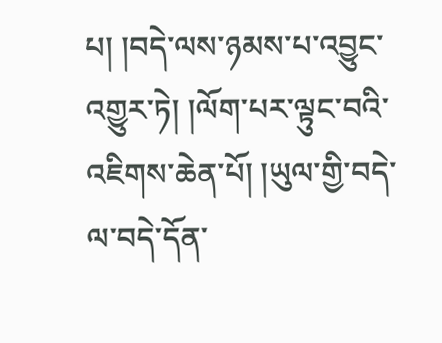པ། །བདེ་ལས་ཉམས་པ་འབྱུང་འགྱུར་ཏེ། །ལོག་པར་ལྟུང་བའི་འཇིགས་ཆེན་པོ། །ཡུལ་གྱི་བདེ་ལ་བདེ་དོན་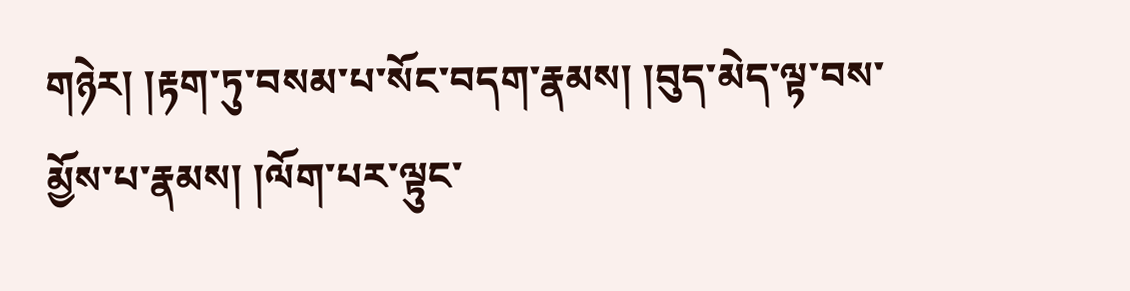གཉེར། །རྟག་ཏུ་བསམ་པ་སོང་བདག་རྣམས། །བུད་མེད་ལྟ་བས་མྱོས་པ་རྣམས། །ལོག་པར་ལྟུང་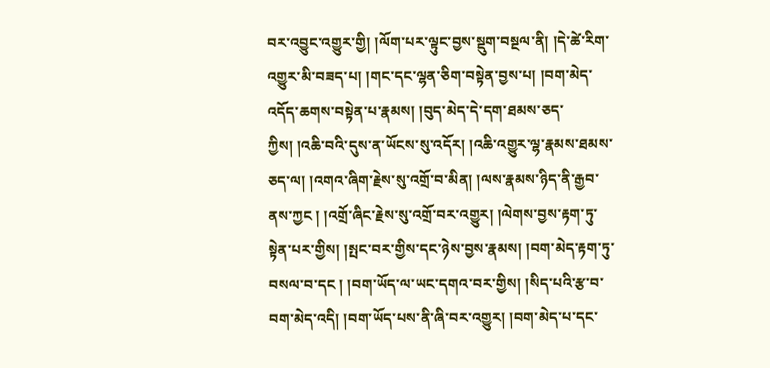བར་འབྱུང་འགྱུར་གྱི། །ལོག་པར་ལྟུང་བྱས་སྡུག་བསྔལ་ནི། །དེ་ཚེ་རིག་འགྱུར་མི་བཟད་པ། །གང་དང་ལྷན་ཅིག་བསྟེན་བྱས་པ། །བག་མེད་འདོད་ཆགས་བསྟེན་པ་རྣམས། །བུད་མེད་དེ་དག་ཐམས་ཅད་ཀྱིས། །འཆི་བའི་དུས་ན་ཡོངས་སུ་འདོར། །འཆི་འགྱུར་ལྷ་རྣམས་ཐམས་ཅད་ལ། །འགའ་ཞིག་རྗེས་སུ་འགྲོ་བ་མིན། །ལས་རྣམས་ཉིད་ནི་རྒྱབ་ནས་ཀྱང ། །འགྲོ་ཞིང་རྗེས་སུ་འགྲོ་བར་འགྱུར། །ལེགས་བྱས་རྟག་ཏུ་སྟེན་པར་གྱིས། །སྤང་བར་གྱིས་དང་ཉེས་བྱས་རྣམས། །བག་མེད་རྟག་ཏུ་བསལ་བ་དང ། །བག་ཡོད་ལ་ཡང་དགའ་བར་གྱིས། །སིད་པའི་རྩ་བ་བག་མེད་འདི། །བག་ཡོད་པས་ནི་ཞི་བར་འགྱུར། །བག་མེད་པ་དང་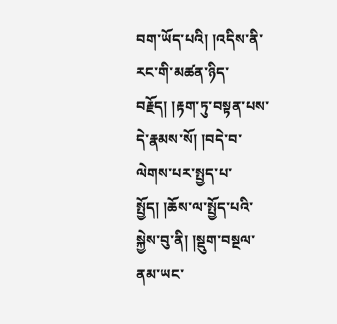བག་ཡོད་པའི། །འདིས་ནི་རང་གི་མཚན་ཉིད་བརྗོད། །རྟག་ཏུ་བསྟན་པས་དེ་རྣམས་སོ། །བདེ་བ་ལེགས་པར་སྤྱད་པ་སྤྱོད། །ཆོས་ལ་སྤྱོད་པའི་སྐྱེས་བུ་ནི། །སྡུག་བསྔལ་ནམ་ཡང་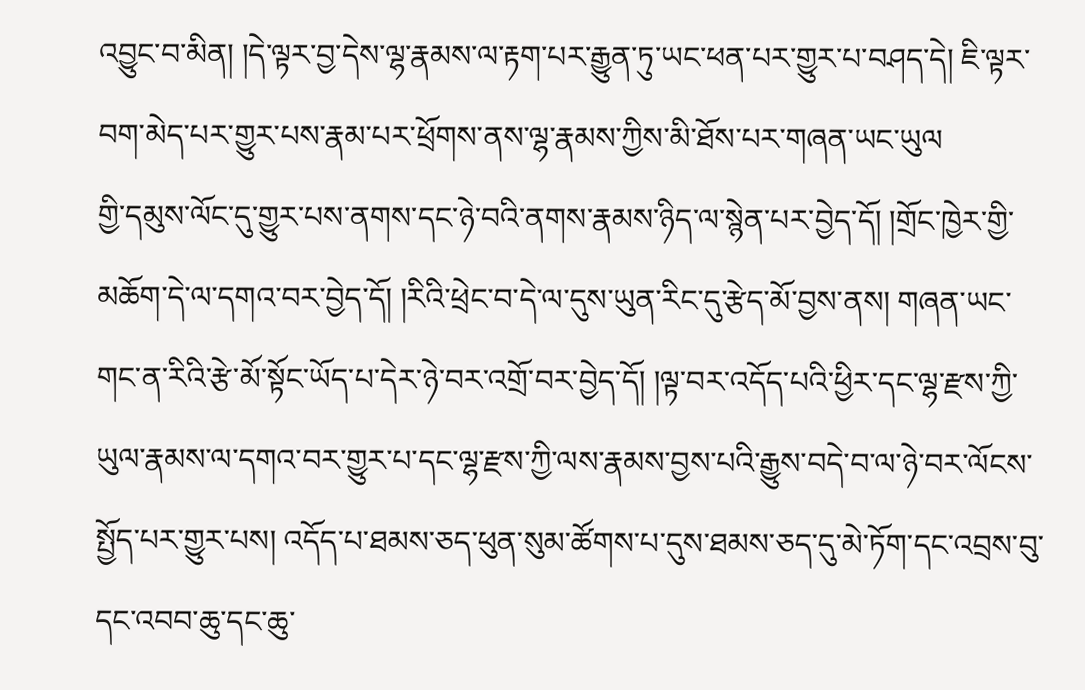འབྱུང་བ་མིན། །དེ་ལྟར་བྱ་དེས་ལྷ་རྣམས་ལ་རྟག་པར་རྒྱུན་ཏུ་ཡང་ཕན་པར་གྱུར་པ་བཤད་དེ། ཇི་ལྟར་བག་མེད་པར་གྱུར་པས་རྣམ་པར་ཕྲོགས་ནས་ལྷ་རྣམས་ཀྱིས་མི་ཐོས་པར་གཞན་ཡང་ཡུལ
གྱི་དམུས་ལོང་དུ་གྱུར་པས་ནགས་དང་ཉེ་བའི་ནགས་རྣམས་ཉིད་ལ་སྙེན་པར་བྱེད་དོ། །གྲོང་ཁྱེར་གྱི་མཆོག་དེ་ལ་དགའ་བར་བྱེད་དོ། །རིའི་ཕྲེང་བ་དེ་ལ་དུས་ཡུན་རིང་དུ་རྩེད་མོ་བྱས་ནས། གཞན་ཡང་གང་ན་རིའི་རྩེ་མོ་སྟོང་ཡོད་པ་དེར་ཉེ་བར་འགྲོ་བར་བྱེད་དོ། །ལྟ་བར་འདོད་པའི་ཕྱིར་དང་ལྷ་རྫས་ཀྱི་ཡུལ་རྣམས་ལ་དགའ་བར་གྱུར་པ་དང་ལྷ་རྫས་ཀྱི་ལས་རྣམས་བྱས་པའི་རྒྱུས་བདེ་བ་ལ་ཉེ་བར་ལོངས་སྤྱོད་པར་གྱུར་པས། འདོད་པ་ཐམས་ཅད་ཕུན་སུམ་ཚོགས་པ་དུས་ཐམས་ཅད་དུ་མེ་ཏོག་དང་འབྲས་བུ་དང་འབབ་ཆུ་དང་ཆུ་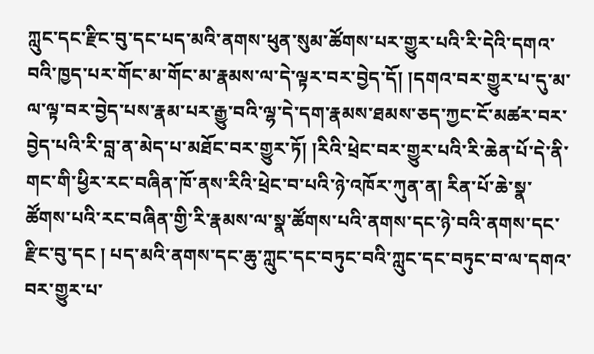ཀླུང་དང་རྫིང་བུ་དང་པད་མའི་ནགས་ཕུན་སུམ་ཚོགས་པར་གྱུར་པའི་རི་དེའི་དགའ་བའི་ཁྱད་པར་གོང་མ་གོང་མ་རྣམས་ལ་དེ་ལྟར་བར་བྱེད་དོ། །དགའ་བར་གྱུར་པ་དུ་མ་ལ་ལྟ་བར་བྱེད་པས་རྣམ་པར་རྒྱུ་བའི་ལྷ་དེ་དག་རྣམས་ཐམས་ཅད་ཀྱང་ངོ་མཚར་བར་བྱེད་པའི་རི་བླ་ན་མེད་པ་མཐོང་བར་གྱུར་ཏོ། །རིའི་ཕྲེང་བར་གྱུར་པའི་རི་ཆེན་པོ་དེ་ནི་གང་གི་ཕྱིར་རང་བཞིན་ཁོ་ནས་རིའི་ཕྲེང་བ་པའི་ཉེ་འཁོར་ཀུན་ན། རིན་པོ་ཆེ་སྣ་ཚོགས་པའི་རང་བཞིན་གྱི་རི་རྣམས་ལ་སྣ་ཚོགས་པའི་ནགས་དང་ཉེ་བའི་ནགས་དང་རྫིང་བུ་དང ། པད་མའི་ནགས་དང་ཆུ་ཀླུང་དང་བཏུང་བའི་ཀླུང་དང་བཏུང་བ་ལ་དགའ་བར་གྱུར་པ་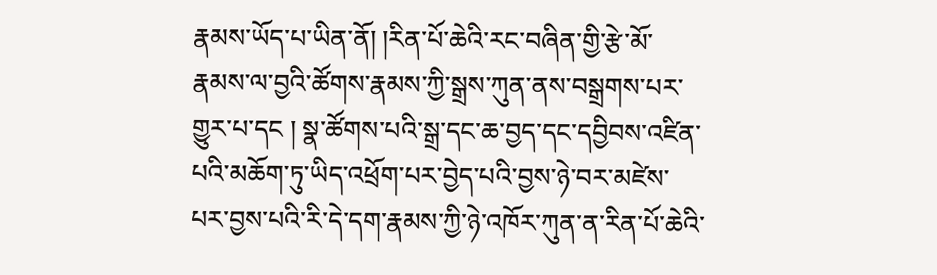རྣམས་ཡོད་པ་ཡིན་ནོ། །རིན་པོ་ཆེའི་རང་བཞིན་གྱི་རྩེ་མོ་རྣམས་ལ་བྱའི་ཚོགས་རྣམས་ཀྱི་སྒྲས་ཀུན་ནས་བསྒྲགས་པར་གྱུར་པ་དང ། སྣ་ཚོགས་པའི་སྒྲ་དང་ཆ་བྱད་དང་དབྱིབས་འཛིན་པའི་མཆོག་ཏུ་ཡིད་འཕྲོག་པར་བྱེད་པའི་བྱས་ཉེ་བར་མཛེས་པར་བྱས་པའི་རི་དེ་དག་རྣམས་ཀྱི་ཉེ་འཁོར་ཀུན་ན་རིན་པོ་ཆེའི་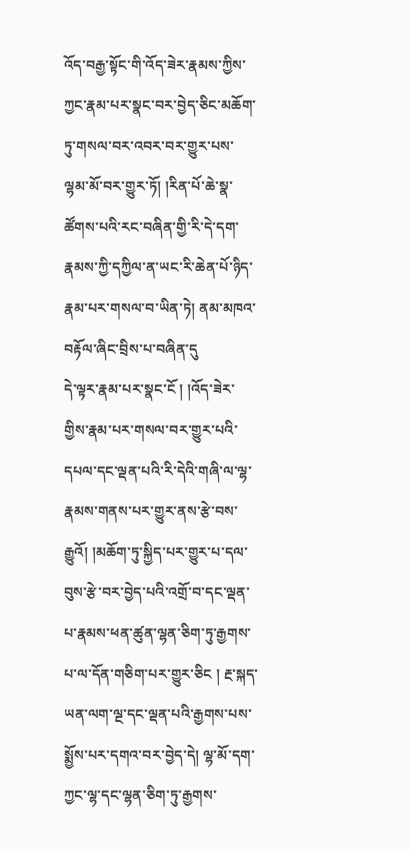འོད་བརྒྱ་སྟོང་གི་འོད་ཟེར་རྣམས་ཀྱིས་ཀྱང་རྣམ་པར་སྣང་བར་བྱེད་ཅིང་མཆོག་ཏུ་གསལ་བར་འབར་བར་གྱུར་པས་ལྷམ་མོ་བར་གྱུར་ཏོ། །རིན་པོ་ཆེ་སྣ་ཚོགས་པའི་རང་བཞིན་གྱི་རི་དེ་དག་རྣམས་ཀྱི་དཀྱིལ་ན་ཡང་རི་ཆེན་པོ་ཉིད་རྣམ་པར་གསལ་བ་ཡིན་ཏེ། ནམ་མཁའ་བརྟོལ་ཞིང་བྲིས་པ་བཞིན་དུ
དེ་ལྟར་རྣམ་པར་སྣང་ངོ ། །འོད་ཟེར་གྱིས་རྣམ་པར་གསལ་བར་གྱུར་པའི་དཔལ་དང་ལྡན་པའི་རི་དེའི་གཞི་ལ་ལྷ་རྣམས་གནས་པར་གྱུར་ནས་རྩེ་བས་རྒྱུའོ། །མཆོག་ཏུ་སྐྱིད་པར་གྱུར་པ་དལ་བུས་རྩེ་བར་བྱེད་པའི་འགྲོ་བ་དང་ལྡན་པ་རྣམས་ཕན་ཚུན་ལྷན་ཅིག་ཏུ་རྒྱགས་པ་ལ་དོན་གཅིག་པར་གྱུར་ཅིང ། རྔ་སྐད་ཡན་ལག་ལྔ་དང་ལྡན་པའི་རྒྱགས་པས་སྨྱོས་པར་དགའ་བར་བྱེད་དེ། ལྷ་མོ་དག་ཀྱང་ལྷ་དང་ལྷན་ཅིག་ཏུ་རྒྱགས་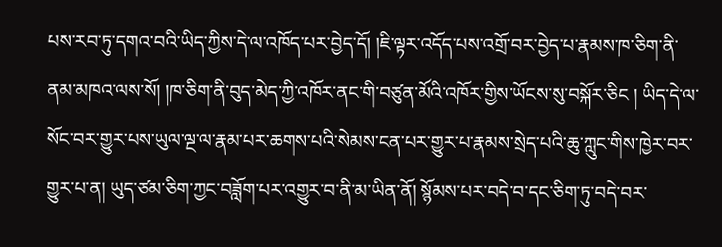པས་རབ་ཏུ་དགའ་བའི་ཡིད་ཀྱིས་དེ་ལ་འཁོད་པར་བྱེད་དོ། །ཇི་ལྟར་འདོད་པས་འགྲོ་བར་བྱེད་པ་རྣམས་ཁ་ཅིག་ནི་ནམ་མཁའ་ལས་སོ། །ཁ་ཅིག་ནི་བུད་མེད་ཀྱི་འཁོར་ནང་གི་བཙུན་མོའི་འཁོར་གྱིས་ཡོངས་སུ་བསྐོར་ཅིང ། ཡིད་དེ་ལ་སོང་བར་གྱུར་པས་ཡུལ་ལྔ་ལ་རྣམ་པར་ཆགས་པའི་སེམས་ངན་པར་གྱུར་པ་རྣམས་སྲེད་པའི་ཆུ་ཀླུང་གིས་ཁྱེར་བར་གྱུར་པ་ན། ཡུད་ཙམ་ཅིག་ཀྱང་བཟློག་པར་འགྱུར་བ་ནི་མ་ཡིན་ནོ། སྙོམས་པར་བདེ་བ་དང་ཅིག་ཏུ་བདེ་བར་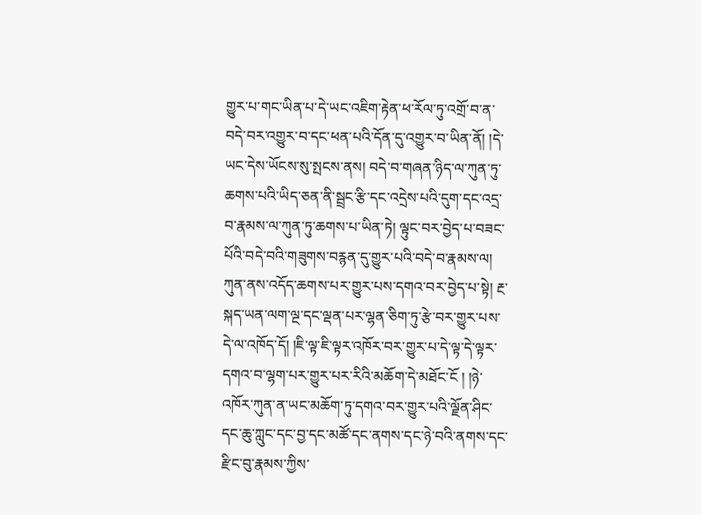གྱུར་པ་གང་ཡིན་པ་དེ་ཡང་འཇིག་རྟེན་ཕ་རོལ་ཏུ་འགྲོ་བ་ན་བདེ་བར་འགྱུར་བ་དང་ཕན་པའི་དོན་དུ་འགྱུར་བ་ཡིན་ནོ། །དེ་ཡང་དེས་ཡོངས་སུ་སྤངས་ནས། བདེ་བ་གཞན་ཉིད་ལ་ཀུན་ཏུ་ཆགས་པའི་ཡིད་ཅན་ནི་སྦྲང་རྩི་དང་འདྲེས་པའི་དུག་དང་འདྲ་བ་རྣམས་ལ་ཀུན་ཏུ་ཆགས་པ་ཡིན་ཏེ། ལྟུང་བར་བྱེད་པ་བཟང་པོའི་བདེ་བའི་གཟུགས་བརྙན་དུ་གྱུར་པའི་བདེ་བ་རྣམས་ལ། ཀུན་ནས་འདོད་ཆགས་པར་གྱུར་པས་དགའ་བར་བྱེད་པ་སྟེ། རྔ་སྐད་ཡན་ལག་ལྔ་དང་ལྡན་པར་ལྷན་ཅིག་ཏུ་རྩེ་བར་གྱུར་པས་དེ་ལ་འཁོད་དོ། །ཇི་ལྟ་ཇི་ལྟར་འཁོར་བར་གྱུར་པ་དེ་ལྟ་དེ་ལྟར་དགའ་བ་ལྷག་པར་གྱུར་པར་རིའི་མཆོག་དེ་མཐོང་ངོ ། །ཉེ་འཁོར་ཀུན་ན་ཡང་མཆོག་ཏུ་དགའ་བར་གྱུར་པའི་ལྗོན་ཤིང་དང་ཆུ་ཀླུང་དང་བྱ་དང་མཚོ་དང་ནགས་དང་ཉེ་བའི་ནགས་དང་རྫིང་བུ་རྣམས་ཀྱིས་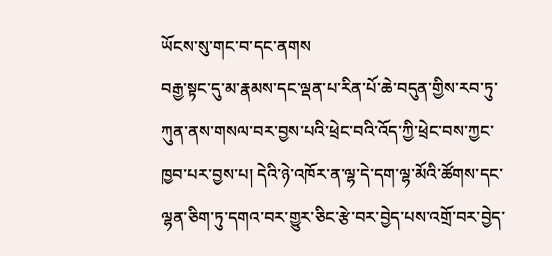ཡོངས་སུ་གང་བ་དང་ནགས
བརྒྱ་སྟང་དུ་མ་རྣམས་དང་ལྡན་པ་རིན་པོ་ཆེ་བདུན་གྱིས་རབ་ཏུ་ཀུན་ནས་གསལ་བར་བྱས་པའི་ཕྲེང་བའི་འོད་ཀྱི་ཕྲེང་བས་ཀྱང་ཁྱབ་པར་བྱས་པ། དེའི་ཉེ་འཁོར་ན་ལྷ་དེ་དག་ལྷ་མོའི་ཚོགས་དང་ལྷན་ཅིག་ཏུ་དགའ་བར་གྱུར་ཅིང་རྩེ་བར་བྱེད་པས་འགྲོ་བར་བྱེད་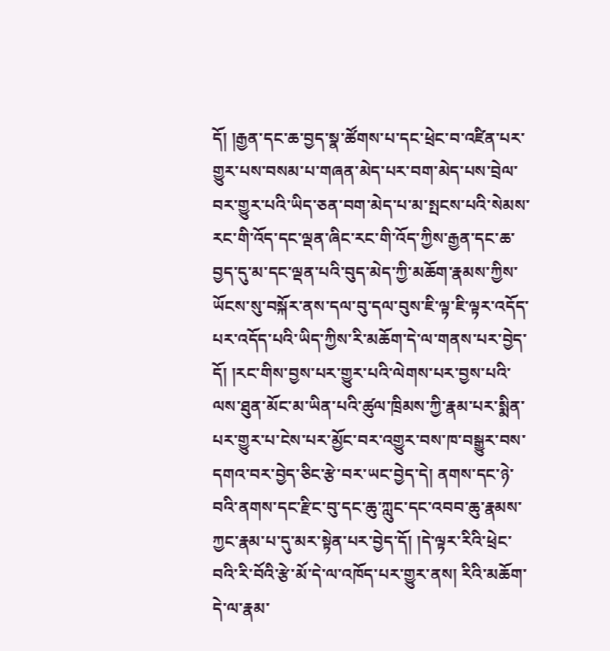དོ། །རྒྱན་དང་ཆ་བྱད་སྣ་ཚོགས་པ་དང་ཕྲེང་བ་འཛིན་པར་གྱུར་པས་བསམ་པ་གཞན་མེད་པར་བག་མེད་པས་བྲེལ་བར་གྱུར་པའི་ཡིད་ཅན་བག་མེད་པ་མ་སྤངས་པའི་སེམས་རང་གི་འོད་དང་ལྡན་ཞིང་རང་གི་འོད་ཀྱིས་རྒྱན་དང་ཆ་བྱད་དུ་མ་དང་ལྡན་པའི་བུད་མེད་ཀྱི་མཆོག་རྣམས་ཀྱིས་ཡོངས་སུ་བསྐོར་ནས་དལ་བུ་དལ་བུས་ཇི་ལྟ་ཇི་ལྟར་འདོད་པར་འདོད་པའི་ཡིད་ཀྱིས་རི་མཆོག་དེ་ལ་གནས་པར་བྱེད་དོ། །རང་གིས་བྱས་པར་གྱུར་པའི་ལེགས་པར་བྱས་པའི་ལས་ཐུན་མོང་མ་ཡིན་པའི་ཚུལ་ཁྲིམས་ཀྱི་རྣམ་པར་སྨིན་པར་གྱུར་པ་ངེས་པར་མྱོང་བར་འགྱུར་བས་ཁ་བསྒྱུར་བས་དགའ་བར་བྱེད་ཅིང་རྩེ་བར་ཡང་བྱེད་དེ། ནགས་དང་ཉེ་བའི་ནགས་དང་རྫིང་བུ་དང་ཆུ་ཀླུང་དང་འབབ་ཆུ་རྣམས་ཀྱང་རྣམ་པ་དུ་མར་སྟེན་པར་བྱེད་དོ། །དེ་ལྟར་རིའི་ཕྲེང་བའི་རི་བོའི་རྩེ་མོ་དེ་ལ་འཁོད་པར་གྱུར་ནས། རིའི་མཆོག་དེ་ལ་རྣམ་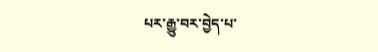པར་རྒྱུ་བར་བྱེད་པ་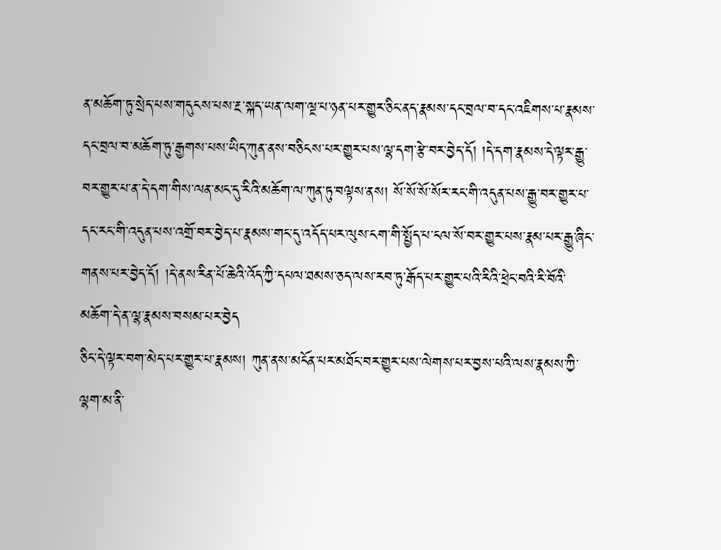ན་མཆོག་ཏུ་སྲེད་པས་གདུངས་པས་རྔ་སྐད་ཡན་ལག་ལྔ་པ་ཉན་པར་གྱུར་ཅིང་ནད་རྣམས་དང་བྲལ་བ་དང་འཇིགས་པ་རྣམས་དང་བྲལ་བ་མཆོག་ཏུ་རྒྱགས་པས་ཡིད་ཀུན་ནས་བཅིངས་པར་གྱུར་པས་ལྷ་དག་རྩེ་བར་བྱེད་དོ། །དེ་དག་རྣམས་དེ་ལྟར་རྒྱུ་བར་གྱུར་པ་ན་དེ་དག་གིས་ལན་མང་དུ་རིའི་མཆོག་ལ་ཀུན་ཏུ་བལྟས་ནས། སོ་སོ་སོ་སོར་རང་གི་འདུན་པས་རྒྱུ་བར་གྱུར་པ་དང་རང་གི་འདུན་པས་འགྲོ་བར་བྱེད་པ་རྣམས་གང་དུ་འདོད་པར་ལུས་ངག་གི་སྤྱོད་པ་ངལ་སོ་བར་གྱུར་པས་རྣམ་པར་རྒྱུ་ཞིང་གནས་པར་བྱེད་དོ། །དེ་ནས་རིན་པོ་ཆེའི་འོད་ཀྱི་དཔལ་ཐམས་ཅད་ལས་རབ་ཏུ་རྒོད་པར་གྱུར་པའི་རིའི་ཕྲེང་བའི་རི་བོའི་མཆོག་དེ་ན་ལྷ་རྣམས་བསམ་པར་བྱེད
ཅིང་དེ་ལྟར་བག་མེད་པར་གྱུར་པ་རྣམས། ཀུན་ནས་མངོན་པར་མཐོང་བར་གྱུར་པས་ལེགས་པར་བྱས་པའི་ལས་རྣམས་ཀྱི་ལྷག་མ་ནི་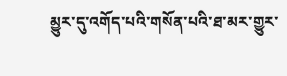མྱུར་དུ་འགོད་པའི་གསོན་པའི་ཐ་མར་གྱུར་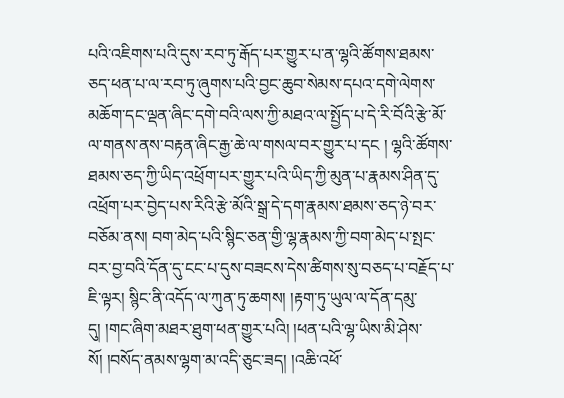པའི་འཇིགས་པའི་དུས་རབ་ཏུ་རྒོད་པར་གྱུར་པ་ན་ལྷའི་ཚོགས་ཐམས་ཅད་ཕན་པ་ལ་རབ་ཏུ་ཞུགས་པའི་བྱང་ཆུབ་སེམས་དཔའ་དགེ་ལེགས་མཆོག་དང་ལྡན་ཞིང་དགེ་བའི་ལས་ཀྱི་མཐའ་ལ་སྤྱོད་པ་དེ་རི་བོའི་རྩེ་མོ་ལ་གནས་ནས་བརྟན་ཞིང་རྒྱ་ཆེ་ལ་གསལ་བར་གྱུར་པ་དང ། ལྷའི་ཚོགས་ཐམས་ཅད་ཀྱི་ཡིད་འཕྲོག་པར་གྱུར་པའི་ཡིད་ཀྱི་མུན་པ་རྣམས་ཤིན་དུ་འཕྲོག་པར་བྱེད་པས་རིའི་རྩེ་མོའི་སྒྲ་དེ་དག་རྣམས་ཐམས་ཅད་ཉེ་བར་བཅོམ་ནས། བག་མེད་པའི་སྙིང་ཅན་གྱི་ལྷ་རྣམས་ཀྱི་བག་མེད་པ་སྤང་བར་བྱ་བའི་དོན་དུ་ངང་པ་དུས་བཟངས་དེས་ཚིགས་སུ་བཅད་པ་བརྗོད་པ་ཇི་ལྟར། སྙིང་ནི་འདོད་ལ་ཀུན་ཏུ་ཆགས། །རྟག་ཏུ་ཡུལ་ལ་དོན་དམུ་དུ། །གང་ཞིག་མཐར་ཐུག་ཕན་གྱུར་པའི། །ཕན་པའི་ལྷ་ཡིས་མི་ཤེས་སོ། །བསོད་ནམས་ལྷག་མ་འདི་ཅུང་ཟད། །འཆི་འཕོ་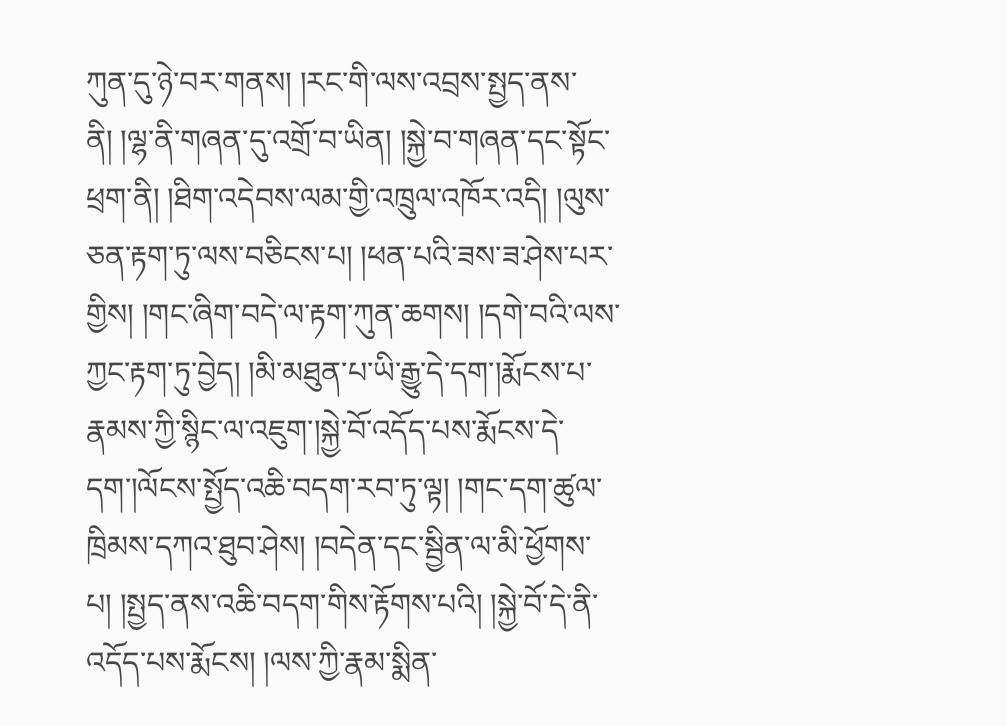ཀུན་དུ་ཉེ་བར་གནས། །རང་གི་ལས་འབྲས་སྤྱད་ནས་ནི། །ལྷ་ནི་གཞན་དུ་འགྲོ་བ་ཡིན། །སྐྱེ་བ་གཞན་དང་སྟོང་ཕྲག་ནི། །ཐིག་འདེབས་ལམ་གྱི་འཁྲུལ་འཁོར་འདི། །ལུས་ཅན་རྟག་ཏུ་ལས་བཅིངས་པ། །ཕན་པའི་ཟས་ཟ་ཤེས་པར་གྱིས། །གང་ཞིག་བདེ་ལ་རྟག་ཀུན་ཆགས། །དགེ་བའི་ལས་ཀྱང་རྟག་ཏུ་བྱེད། །མི་མཐུན་པ་ཡི་རྒྱུ་དེ་དག་།རྨོངས་པ་རྣམས་ཀྱི་སྙིང་ལ་འཇུག་།སྐྱེ་བོ་འདོད་པས་རྨོངས་དེ་དག་།ལོངས་སྤྱོད་འཆི་བདག་རབ་ཏུ་ལྟ། །གང་དག་ཚུལ་ཁྲིམས་དཀའ་ཐུབ་ཤེས། །བདེན་དང་སྦྱིན་ལ་མི་ཕྱོགས་པ། །སྤྱད་ནས་འཆི་བདག་གིས་རྟོགས་པའི། །སྐྱེ་བོ་དེ་ནི་འདོད་པས་རྨོངས། །ལས་ཀྱི་རྣམ་སྨིན་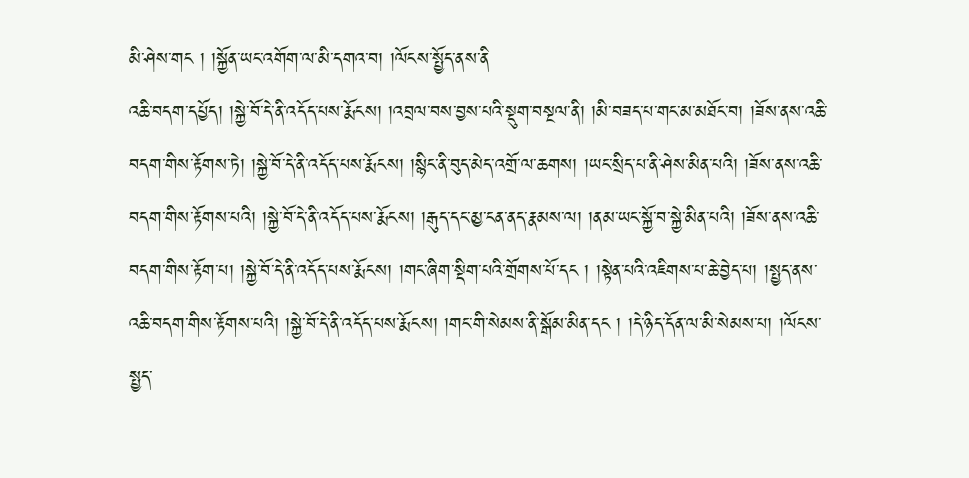མི་ཤེས་གང ། །སྐྱོན་ཡང་འགོག་ལ་མི་དགའ་བ། །ལོངས་སྤྱོད་ནས་ནི
འཆི་བདག་དཔྱོད། །སྐྱེ་བོ་དེ་ནི་འདོད་པས་རྨོངས། །འབྲལ་བས་བྱས་པའི་སྡུག་བསྔལ་ནི། །མི་བཟད་པ་གང་མ་མཐོང་བ། །ཟོས་ནས་འཆི་བདག་གིས་རྟོགས་ཏེ། །སྐྱེ་བོ་དེ་ནི་འདོད་པས་རྨོངས། །སྙིང་ནི་བུད་མེད་འགྲོ་ལ་ཆགས། །ཡང་སྲིད་པ་ནི་ཤེས་མིན་པའི། །ཟོས་ནས་འཆི་བདག་གིས་རྟོགས་པའི། །སྐྱེ་བོ་དེ་ནི་འདོད་པས་རྨོངས། །རྒུད་དང་མྱ་ངན་ནད་རྣམས་ལ། །ནམ་ཡང་སྐྱོ་བ་སྐྱེ་མིན་པའི། །ཟོས་ནས་འཆི་བདག་གིས་རྟོག་པ། །སྐྱེ་བོ་དེ་ནི་འདོད་པས་རྨོངས། །གང་ཞིག་སྡིག་པའི་གྲོགས་པོ་དང ། །སྟེན་པའི་འཇིགས་པ་ཆེ་བྱེད་པ། །སྤྱད་ནས་འཆི་བདག་གིས་རྟོགས་པའི། །སྐྱེ་བོ་དེ་ནི་འདོད་པས་རྨོངས། །གང་གི་སེམས་ནི་སྒོམ་མིན་དང ། །དེ་ཉིད་དོན་ལ་མི་སེམས་པ། །ལོངས་སྤྱད་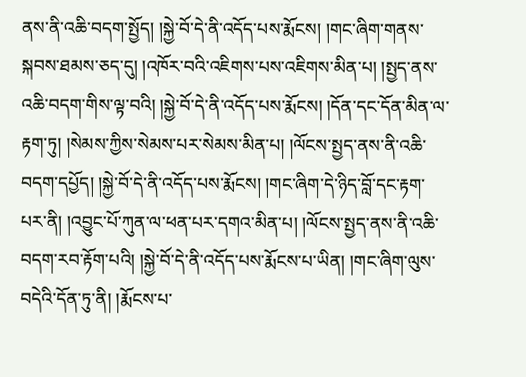ནས་ནི་འཆི་བདག་སྤྱོད། །སྐྱེ་བོ་དེ་ནི་འདོད་པས་རྨོངས། །གང་ཞིག་གནས་སྐབས་ཐམས་ཅད་དུ། །འཁོར་བའི་འཇིགས་པས་འཇིགས་མིན་པ། །སྤྱད་ནས་འཆི་བདག་གིས་ལྟ་བའི། །སྐྱེ་བོ་དེ་ནི་འདོད་པས་རྨོངས། །དོན་དང་དོན་མིན་ལ་རྟག་ཏུ། །སེམས་ཀྱིས་སེམས་པར་སེམས་མིན་པ། །ལོངས་སྤྱད་ནས་ནི་འཆི་བདག་དཔྱོད། །སྐྱེ་བོ་དེ་ནི་འདོད་པས་རྨོངས། །གང་ཞིག་དེ་ཉིད་བློ་དང་རྟག་པར་ནི། །འབྱུང་པོ་ཀུན་ལ་ཕན་པར་དགའ་མིན་པ། །ལོངས་སྤྱད་ནས་ནི་འཆི་བདག་རབ་རྟོག་པའི། །སྐྱེ་བོ་དེ་ནི་འདོད་པས་རྨོངས་པ་ཡིན། །གང་ཞིག་ལུས་བདེའི་དོན་ཏུ་ནི། །རྨོངས་པ་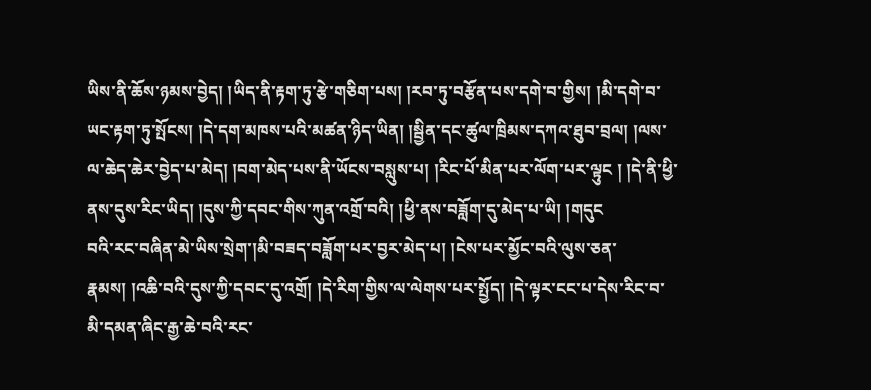ཡིས་ནི་ཆོས་ཉམས་བྱེད། །ཡིད་ནི་རྟག་ཏུ་རྩེ་གཅིག་པས། །རབ་ཏུ་བརྩོན་པས་དགེ་བ་གྱིས། །མི་དགེ་བ་ཡང་རྟག་ཏུ་སྤོངས། །དེ་དག་མཁས་པའི་མཚན་ཉིད་ཡིན། །སྦྱིན་དང་ཚུལ་ཁྲིམས་དཀའ་ཐུབ་བྲལ། །ལས་ལ་ཆེད་ཆེར་བྱེད་པ་མེད། །བག་མེད་པས་ནི་ཡོངས་བསླུས་པ། །རིང་པོ་མིན་པར་ལོག་པར་ལྟུང ། །དེ་ནི་ཕྱི་ནས་དུས་རིང་ཡིད། །དུས་ཀྱི་དབང་གིས་ཀུན་འགྲོ་བའི། །ཕྱི་ནས་བཟློག་དུ་མེད་པ་ཡི། །གདུང
བའི་རང་བཞིན་མེ་ཡིས་སྲེག་།མི་བཟད་བཟློག་པར་བྱར་མེད་པ། །ངེས་པར་མྱོང་བའི་ལུས་ཅན་རྣམས། །འཆི་བའི་དུས་ཀྱི་དབང་དུ་འགྲོ། །དེ་རིག་གྱིས་ལ་ལེགས་པར་སྤྱོད། །དེ་ལྟར་ངང་པ་དེས་རིང་བ་མི་དམན་ཞིང་རྒྱ་ཆེ་བའི་རང་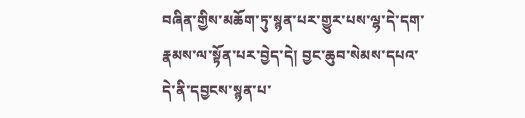བཞིན་གྱིས་མཆོག་ཏུ་སྙན་པར་གྱུར་པས་ལྷ་དེ་དག་རྣམས་ལ་སྟོན་པར་བྱེད་དེ། བྱང་ཆུབ་སེམས་དཔའ་དེ་ནི་དབྱངས་སྙན་པ་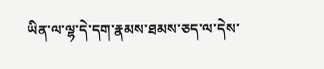ཡིན་ལ་ལྷ་དེ་དག་རྣམས་ཐམས་ཅད་ལ་དེས་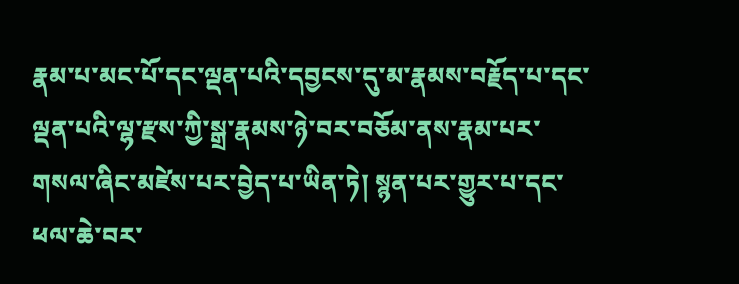རྣམ་པ་མང་པོ་དང་ལྡན་པའི་དབྱངས་དུ་མ་རྣམས་བརྗོད་པ་དང་ལྡན་པའི་ལྷ་རྫས་ཀྱི་སྒྲ་རྣམས་ཉེ་བར་བཅོམ་ནས་རྣམ་པར་གསལ་ཞིང་མཛེས་པར་བྱེད་པ་ཡིན་ཏེ། སྙན་པར་གྱུར་པ་དང་ཕལ་ཆེ་བར་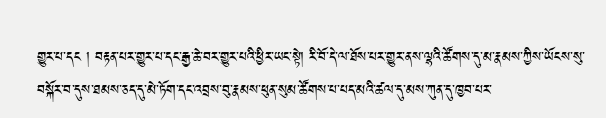གྱུར་པ་དང ། བརྟན་པར་གྱུར་པ་དང་རྒྱ་ཆེ་བར་གྱུར་པའི་ཕྱིར་ཡང་སྟེ། རི་བོ་དེ་ལ་ཐོས་པར་གྱུར་ནས་ལྷའི་ཚོགས་དུ་མ་རྣམས་ཀྱིས་ཡོངས་སུ་བསྐོར་བ་དུས་ཐམས་ཅད་དུ་མེ་ཏོག་དང་འབྲས་བུ་རྣམས་ཕུན་སུམ་ཚོགས་པ་པད་མའི་ཚལ་དུ་མས་ཀུན་དུ་ཁྱབ་པར་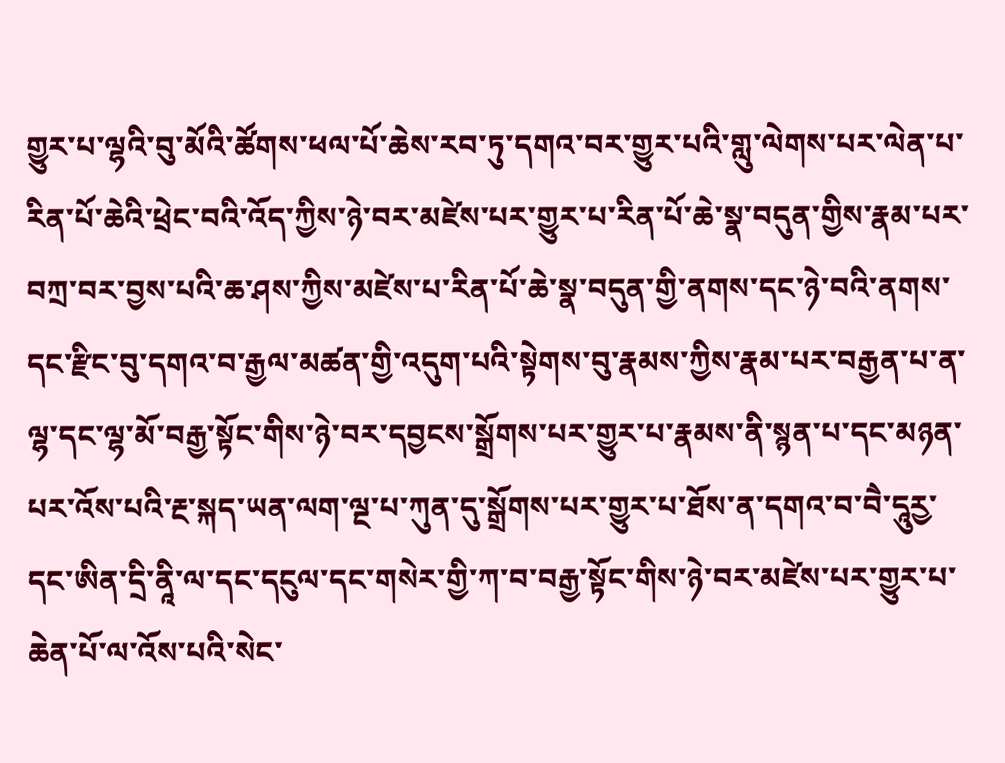གྱུར་པ་ལྷའི་བུ་མོའི་ཚོགས་ཕལ་པོ་ཆེས་རབ་ཏུ་དགའ་བར་གྱུར་པའི་གླུ་ལེགས་པར་ལེན་པ་རིན་པོ་ཆེའི་ཕྲེང་བའི་འོད་ཀྱིས་ཉེ་བར་མཛེས་པར་གྱུར་པ་རིན་པོ་ཆེ་སྣ་བདུན་གྱིས་རྣམ་པར་བཀྲ་བར་བྱས་པའི་ཆ་ཤས་ཀྱིས་མཛེས་པ་རིན་པོ་ཆེ་སྣ་བདུན་གྱི་ནགས་དང་ཉེ་བའི་ནགས་དང་རྫིང་བུ་དགའ་བ་རྒྱལ་མཚན་གྱི་འདུག་པའི་སྟེགས་བུ་རྣམས་ཀྱིས་རྣམ་པར་བརྒྱན་པ་ན་ལྷ་དང་ལྷ་མོ་བརྒྱ་སྟོང་གིས་ཉེ་བར་དབྱངས་སྒྲོགས་པར་གྱུར་པ་རྣམས་ནི་སྙན་པ་དང་མཉན་པར་འོས་པའི་རྔ་སྐད་ཡན་ལག་ལྔ་པ་ཀུན་དུ་སྒྲོགས་པར་གྱུར་པ་ཐོས་ན་དགའ་བ་བཻ་དཱུརྱ་དང་ཨིན་དྲི་ནཱི་ལ་དང་དངུལ་དང་གསེར་གྱི་ཀ་བ་བརྒྱ་སྟོང་གིས་ཉེ་བར་མཛེས་པར་གྱུར་པ་ཆེན་པོ་ལ་འོས་པའི་སེང་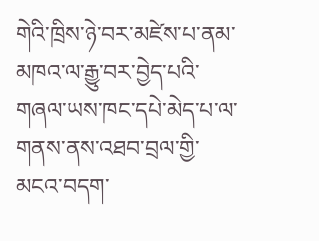གེའི་ཁྲིས་ཉེ་བར་མཛེས་པ་ནམ་མཁའ་ལ་རྒྱུ་བར་བྱེད་པའི་གཞལ་ཡས་ཁང་དཔེ་མེད་པ་ལ་གནས་ནས་འཐབ་བྲལ་གྱི་མངའ་བདག་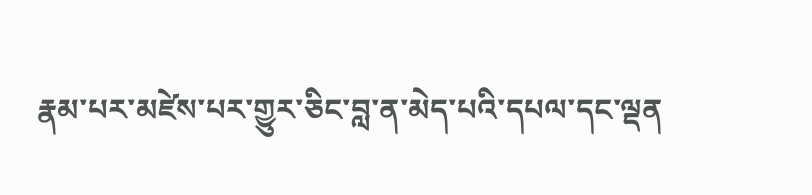རྣམ་པར་མཛེས་པར་གྱུར་ཅིང་བླ་ན་མེད་པའི་དཔལ་དང་ལྡན